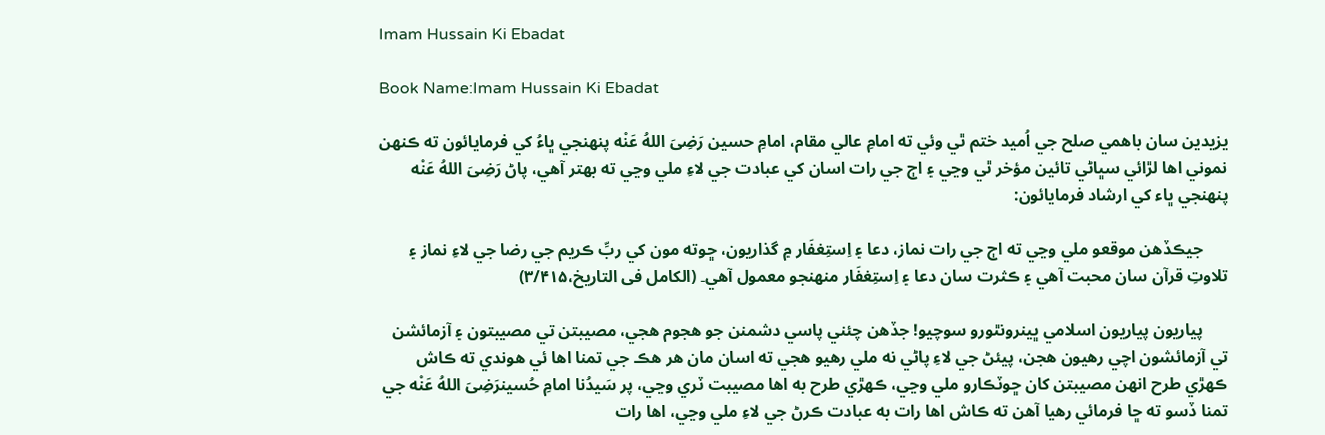Imam Hussain Ki Ebadat

Book Name:Imam Hussain Ki Ebadat

يزيدين سان باهمي صلح جي اُميد ختم ٿي وئي ته امامِ عالي مقام، امامِ حسين رَضِىَ اللهُ عَنْه پنهنجي ڀاءُ کي فرمايائون ته ڪنهن نموني اها لڙائي سڀاڻي تائين مؤخر ٿي وڃي ۽ اڄ جي رات اسان کي عبادت جي لاءِ ملي وڃي ته بهتر آهي، پاڻ رَضِىَ اللهُ عَنْه پنهنجي ڀاء کي ارشاد فرمايائون:

      جيڪڏهن موقعو ملي وڃي ته اڄ جي رات نماز، دعا ۽ اِستِغفَار ۾ گذاريون، ڇوته مون کي ربِّ ڪريم جي رضا جي لاءِ نماز ۽ تلاوتِ قرآن سان محبت آهي ۽ ڪثرت سان دعا ۽ اِستِغفَار منهنجو معمول آهي۔ (الکامل فی التاریخ،۳/۴۱۵)

      پياريون پياريون اسلامي ڀينرونٿورو سوچيو! جڏهن چئني پاسي دشمنن جو هجوم هجي، مصيبتن تي مصيبتون ۽ آزمائشن تي آزمائشون اچي رهيون هجن، پيئڻ جي لاءِ پاڻي نه ملي رهيو هجي ته اسان مان هر هڪ جي تمنا اها ئي هوندي ته ڪاش ڪهڙي طرح انهن مصيبتن کان ڇوٽڪارو ملي وڃي، ڪهڙي طرح به اها مصيبت ٽري وڃي، پر سَيدُنا امامِ حُسينرَضِىَ اللهُ عَنْه جي تمنا ڏسو ته ڇا فرمائي رهيا آهن ته ڪاش اها رات به عبادت ڪرڻ جي لاءِ ملي وڃي، اها رات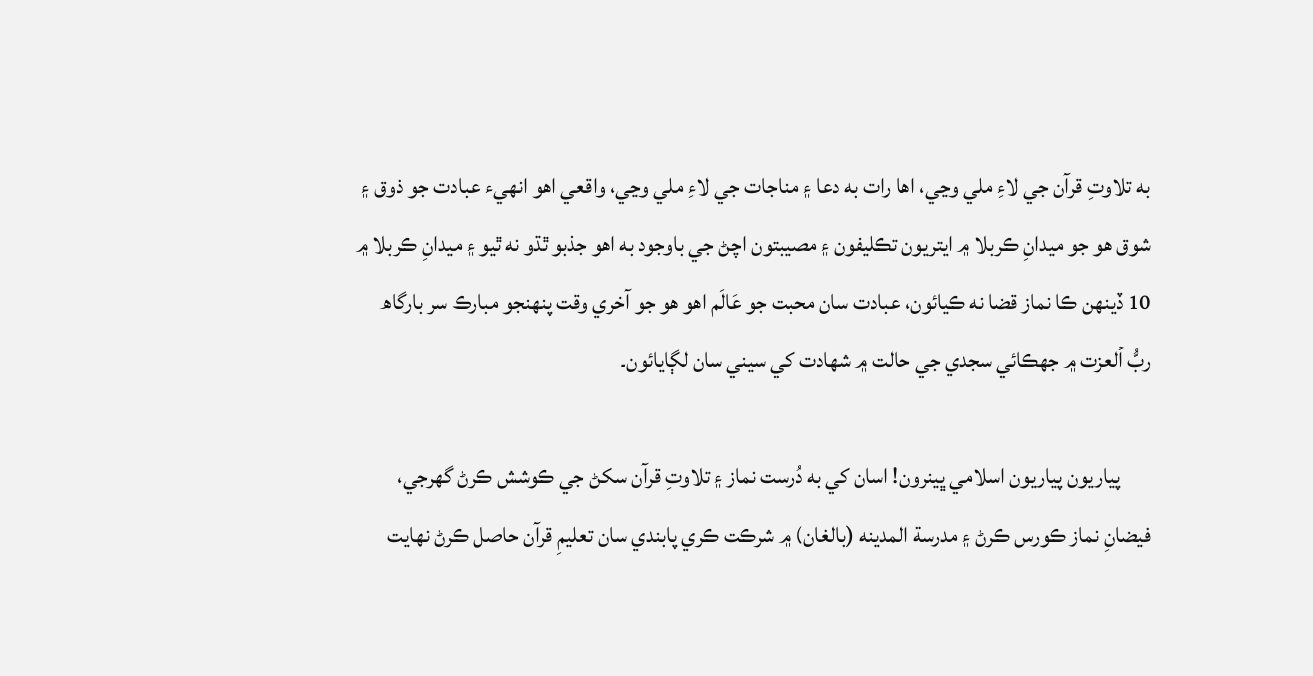به تلاوتِ قرآن جي لاءِ ملي وڃي، اها رات به دعا ۽ مناجات جي لاءِ ملي وڃي، واقعي اهو انهيء عبادت جو ذوق ۽ شوق هو جو ميدانِ ڪربلا ۾ ايتريون تڪليفون ۽ مصيبتون اچڻ جي باوجود به اهو جذبو ٿڌو نه ٿيو ۽ ميدانِ ڪربلا ۾ 10 ڏينهن ڪا نماز قضا نه ڪيائون، عبادت سان محبت جو عَالَم اهو هو جو آخري وقت پنهنجو مبارڪ سر بارگاھ ربُّ اۡلعزت ۾ جھڪائي سجدي جي حالت ۾ شهادت کي سيني سان لڳايائون۔

       پياريون پياريون اسلامي ڀينرون! اسان کي به دُرست نماز ۽ تلاوتِ قرآن سکڻ جي ڪوشش ڪرڻ گھرجي، فيضانِ نماز ڪورس ڪرڻ ۽ مدرسة المدينه (بالغان) ۾ شرڪت ڪري پابندي سان تعليمِ قرآن حاصل ڪرڻ نهايت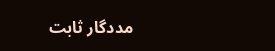مددگار ثابت